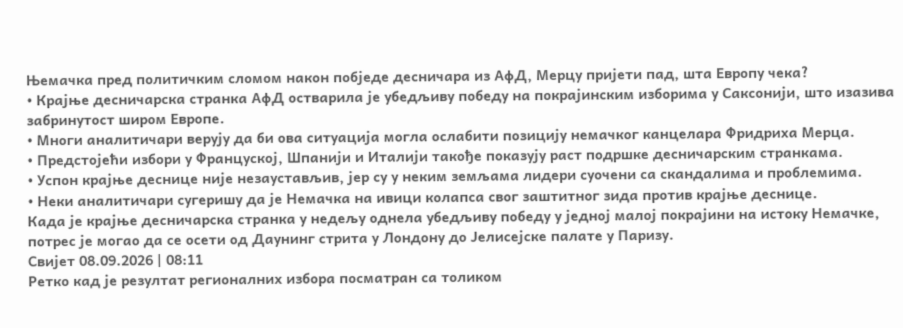Њемачка пред политичким сломом након побједе десничара из АфД, Мерцу пријети пад, шта Европу чека?
• Крајње десничарска странка АфД остварила је убедљиву победу на покрајинским изборима у Саксонији, што изазива забринутост широм Европе.
• Многи аналитичари верују да би ова ситуација могла ослабити позицију немачког канцелара Фридриха Мерца.
• Предстојећи избори у Француској, Шпанији и Италији такође показују раст подршке десничарским странкама.
• Успон крајње деснице није незаустављив, јер су у неким земљама лидери суочени са скандалима и проблемима.
• Неки аналитичари сугеришу да је Немачка на ивици колапса свог заштитног зида против крајње деснице.
Када је крајње десничарска странка у недељу однела убедљиву победу у једној малој покрајини на истоку Немачке, потрес је могао да се осети од Даунинг стрита у Лондону до Јелисејске палате у Паризу.
Свијет 08.09.2026 | 08:11
Ретко кад је резултат регионалних избора посматран са толиком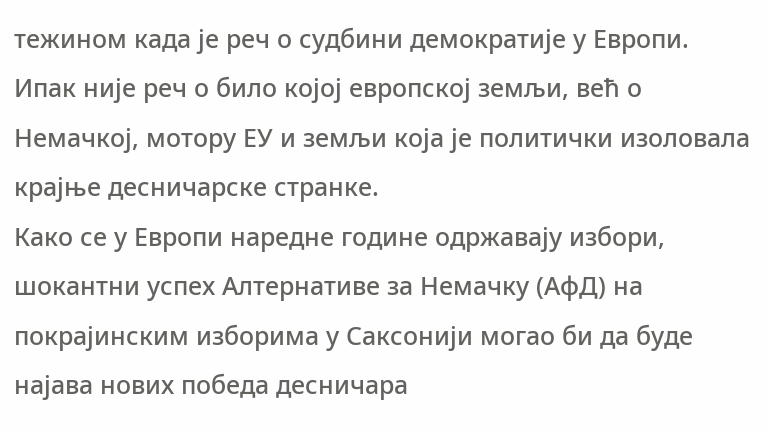тежином када је реч о судбини демократије у Европи.
Ипак није реч о било којој европској земљи, већ о Немачкој, мотору ЕУ и земљи која је политички изоловала крајње десничарске странке.
Како се у Европи наредне године одржавају избори, шокантни успех Алтернативе за Немачку (АфД) на покрајинским изборима у Саксонији могао би да буде најава нових победа десничара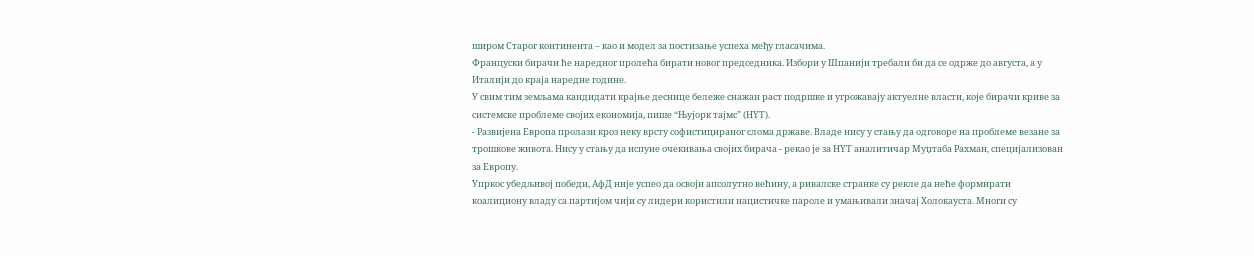широм Старог континента – као и модел за постизање успеха међу гласачима.
Француски бирачи ће наредног пролећа бирати новог председника. Избори у Шпанији требали би да се одрже до августа, а у Италији до краја наредне године.
У свим тим земљама кандидати крајње деснице бележе снажан раст подршке и угрожавају актуелне власти, које бирачи криве за системске проблеме својих економија, пише “Њујорк тајмс” (НYТ).
- Развијена Европа пролази кроз неку врсту софистицираног слома државе. Владе нису у стању да одговоре на проблеме везане за трошкове живота. Нису у стању да испуне очекивања својих бирача - рекао је за НYТ аналитичар Муџтаба Рахман, специјализован за Европу.
Упркос убедљивој победи, АфД није успео да освоји апсолутно већину, а ривалске странке су рекле да неће формирати коалициону владу са партијом чији су лидери користили нацистичке пароле и умањивали значај Холокауста. Многи су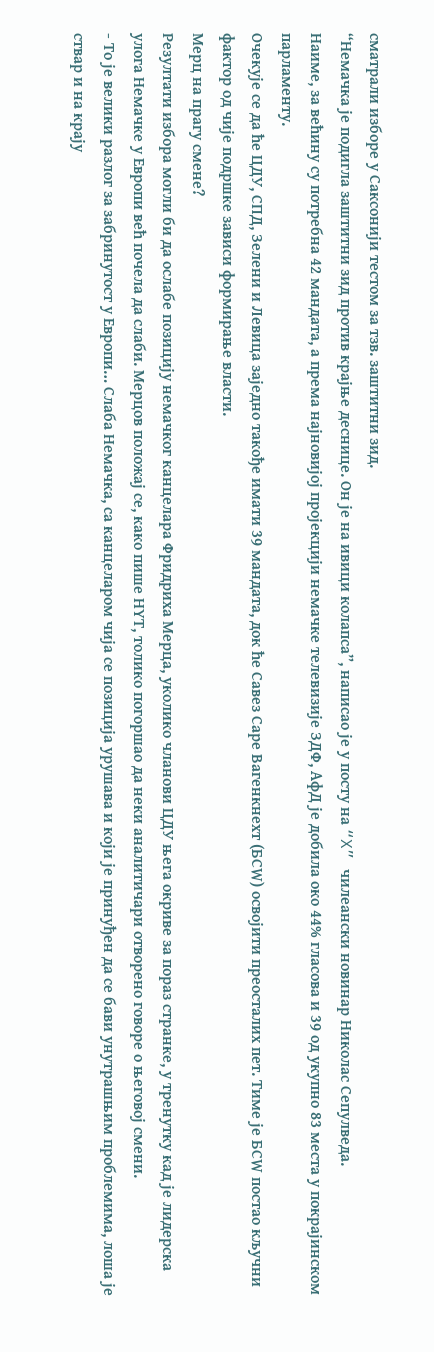сматрали изборе у Саксонији тестом за тзв. заштитни зид.
“Немачка је подигла заштитни зид против крајње деснице. Он је на ивици колапса”, написао је у посту на “X” чилеански новинар Николас Сепулведа.
Наиме, за већину су потребна 42 мандата, а према најновијој пројекцији немачке телевизије ЗДФ, АфД је добила око 44% гласова и 39 од укупно 83 места у покрајинском парламенту.
Очекује се да ће ЦДУ, СПД, Зелени и Левица заједно такође имати 39 мандата, док ће Савез Саре Вагенкнехт (БСW) освојити преосталих пет. Тиме је БСW постао кључни фактор од чије подршке зависи формирање власти.
Мерц на прагу смене?
Резултати избора могли би да ослабе позицију немачког канцелара Фридриха Мерца, уколико чланови ЦДУ њега окриве за пораз странке, у тренутку кад је лидерска улога Немачке у Европи већ почела да слаби. Мерцов положај се, како пише НYТ, толико погоршао да неки аналитичари отворено говоре о његовој смени.
- То је велики разлог за забринутост у Европи… Слаба Немачка, са канцеларом чија се позиција урушава и који је принуђен да се бави унутрашњим проблемима, лоша је ствар и на крају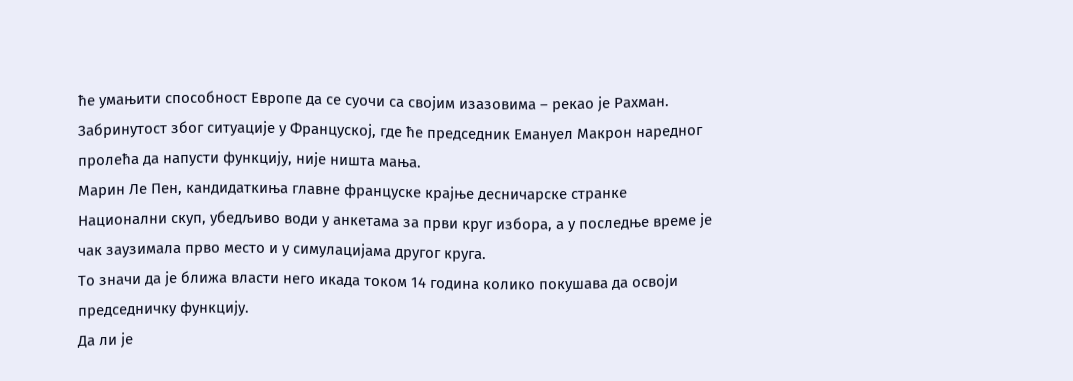ће умањити способност Европе да се суочи са својим изазовима – рекао је Рахман.
Забринутост због ситуације у Француској, где ће председник Емануел Макрон наредног пролећа да напусти функцију, није ништа мања.
Марин Ле Пен, кандидаткиња главне француске крајње десничарске странке Национални скуп, убедљиво води у анкетама за први круг избора, а у последње време је чак заузимала прво место и у симулацијама другог круга.
То значи да је ближа власти него икада током 14 година колико покушава да освоји председничку функцију.
Да ли је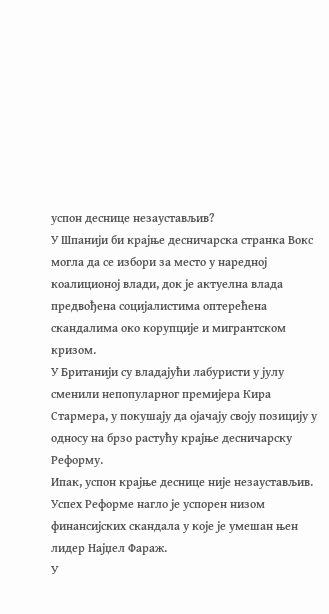успон деснице незаустављив?
У Шпанији би крајње десничарска странка Вокс могла да се избори за место у наредној коалиционој влади, док је актуелна влада предвођена социјалистима оптерећена скандалима око корупције и мигрантском кризом.
У Британији су владајући лабуристи у јулу сменили непопуларног премијера Кира Стармера, у покушају да ојачају своју позицију у односу на брзо растућу крајње десничарску Реформу.
Ипак, успон крајње деснице није незаустављив. Успех Реформе нагло је успорен низом финансијских скандала у које је умешан њен лидер Најџел Фараж.
У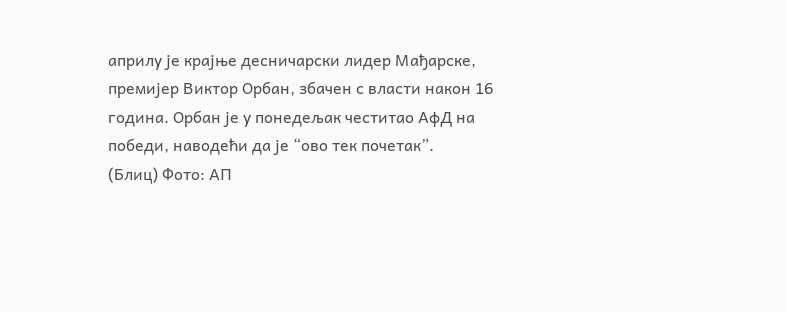априлу је крајње десничарски лидер Мађарске, премијер Виктор Орбан, збачен с власти након 16 година. Орбан је у понедељак честитао АфД на победи, наводећи да је “ово тек почетак”.
(Блиц) Фото: АП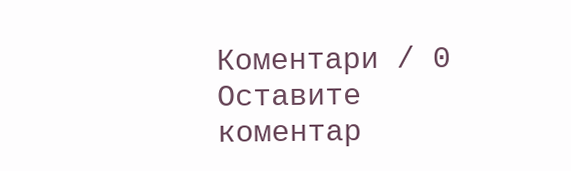Коментари / 0
Оставите коментар